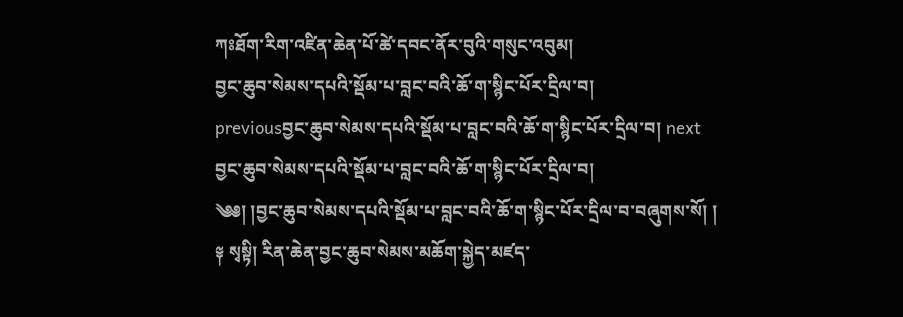ཀཿཐོག་རིག་འཛིན་ཆེན་པོ་ཚེ་དབང་ནོར་བུའི་གསུང་འབུམ།
བྱང་ཆུབ་སེམས་དཔའི་སྡོམ་པ་བླང་བའི་ཆོ་ག་སྙིང་པོར་དྲིལ་བ།
previousབྱང་ཆུབ་སེམས་དཔའི་སྡོམ་པ་བླང་བའི་ཆོ་ག་སྙིང་པོར་དྲིལ་བ། next
བྱང་ཆུབ་སེམས་དཔའི་སྡོམ་པ་བླང་བའི་ཆོ་ག་སྙིང་པོར་དྲིལ་བ།
༄༅། །བྱང་ཆུབ་སེམས་དཔའི་སྡོམ་པ་བླང་བའི་ཆོ་ག་སྙིང་པོར་དྲིལ་བ་བཞུགས་སོ། །
༈ སྭསྟི། རིན་ཆེན་བྱང་ཆུབ་སེམས་མཆོག་སྐྱེད་མཛད་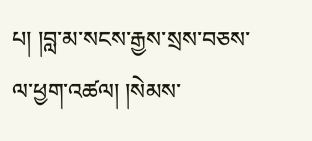པ། །བླ་མ་སངས་རྒྱས་སྲས་བཅས་ལ་ཕྱག་འཚལ། །སེམས་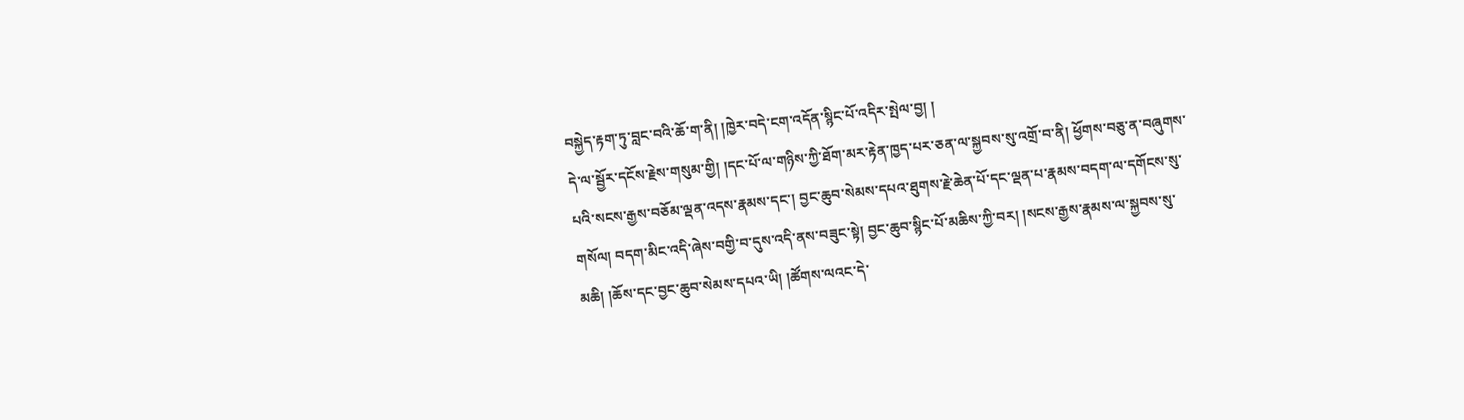བསྐྱེད་རྟག་ཏུ་བླང་བའི་ཆོ་ག་ནི། །ཁྱེར་བདེ་ངག་འདོན་སྙིང་པོ་འདིར་སྤེལ་བྱ། །
དེ་ལ་སྦྱོར་དངོས་རྗེས་གསུམ་གྱི། །དང་པོ་ལ་གཉིས་ཀྱི་ཐོག་མར་རྟེན་ཁྱད་པར་ཅན་ལ་སྐྱབས་སུ་འགྲོ་བ་ནི། ཕྱོགས་བཅུ་ན་བཞུགས་པའི་སངས་རྒྱས་བཅོམ་ལྡན་འདས་རྣམས་དང་། བྱང་ཆུབ་སེམས་དཔའ་ཐུགས་རྗེ་ཆེན་པོ་དང་ལྡན་པ་རྣམས་བདག་ལ་དགོངས་སུ་གསོལ། བདག་མིང་འདི་ཞེས་བགྱི་བ་དུས་འདི་ནས་བཟུང་སྟེ། བྱང་ཆུབ་སྙིང་པོ་མཆིས་ཀྱི་བར། །སངས་རྒྱས་རྣམས་ལ་སྐྱབས་སུ་མཆི། །ཆོས་དང་བྱང་ཆུབ་སེམས་དཔའ་ཡི། །ཚོགས་ལའང་དེ་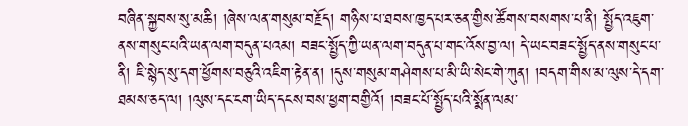བཞིན་སྐྱབས་སུ་མཆི། །ཞེས་ལན་གསུམ་བརྗོད། གཉིས་པ་ཐབས་ཁྱད་པར་ཅན་གྱིས་ཚོགས་བསགས་པ་ནི། སྤྱོད་འཇུག་ནས་གསུང་པའི་ཡན་ལག་བདུན་པའམ། བཟང་སྤྱོད་ཀྱི་ཡན་ལག་བདུན་པ་གང་འོས་བྱ་ལ། དེ་ཡང་བཟང་སྤྱོད་ནས་གསུང་པ་ནི། ཇི་སྙེད་སུ་དག་ཕྱོགས་བཅུའི་འཇིག་རྟེན་ན། །དུས་གསུམ་གཤེགས་པ་མི་ཡི་སེང་གེ་ཀུན། །བདག་གིས་མ་ལུས་དེ་དག་ཐམས་ཅད་ལ། །ལུས་དང་ངག་ཡིད་དངས་བས་ཕྱག་བགྱིའོ། །བཟང་པོ་སྤྱོད་པའི་སྨོན་ལམ་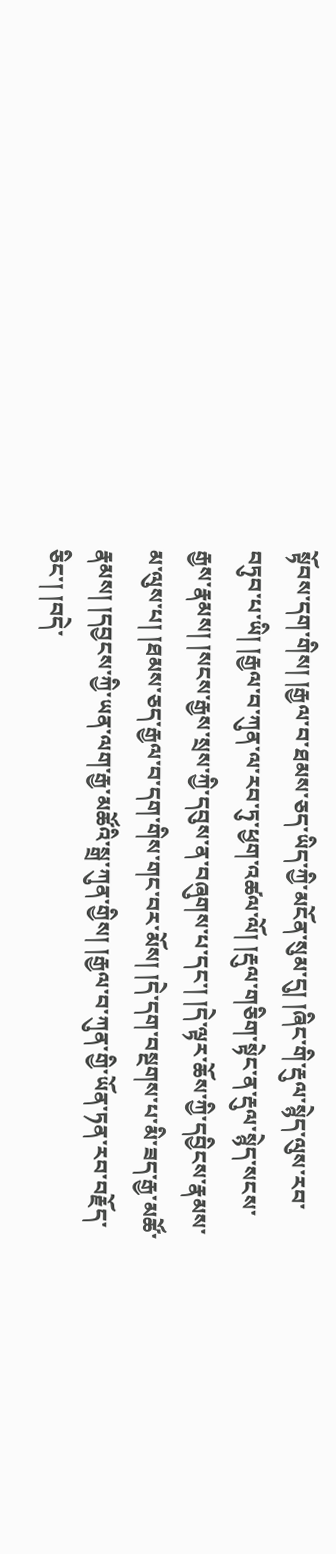སྟོབས་དག་གིས། །རྒྱལ་བ་ཐམས་ཅད་ཡིད་ཀྱི་མངོན་སུམ་དུ། །ཞིང་གི་རྡུལ་སྙེད་ལུས་རབ་བཏུབ་པ་ཡི། །རྒྱལ་བ་ཀུན་ལ་རབ་ཏུ་ཕྱག་འཚལ་ལོ། །རྡུལ་གཅིག་སྟེང་ན་རྡུལ་སྙེད་སངས་རྒྱས་རྣམས། །སངས་རྒྱས་སྲས་ཀྱི་དབུས་ན་བཞུགས་པ་དང་། །དེ་ལྟར་ཆོས་ཀྱི་དབྱིངས་རྣམས་མ་ལུས་པ། །ཐམས་ཅད་རྒྱལ་བ་དག་གིས་གང་བར་མོས། །དེ་དག་བསྔགས་པ་མི་ཟད་རྒྱ་མཚོ་རྣམས། །དབྱངས་ཀྱི་ཡན་ལག་རྒྱ་མཚོའི་སྒྲ་ཀུན་གྱིས། །རྒྱལ་བ་ཀུན་གྱི་ཡོན་ཏན་རབ་བརྗོད་ཅིང་། །བདེ་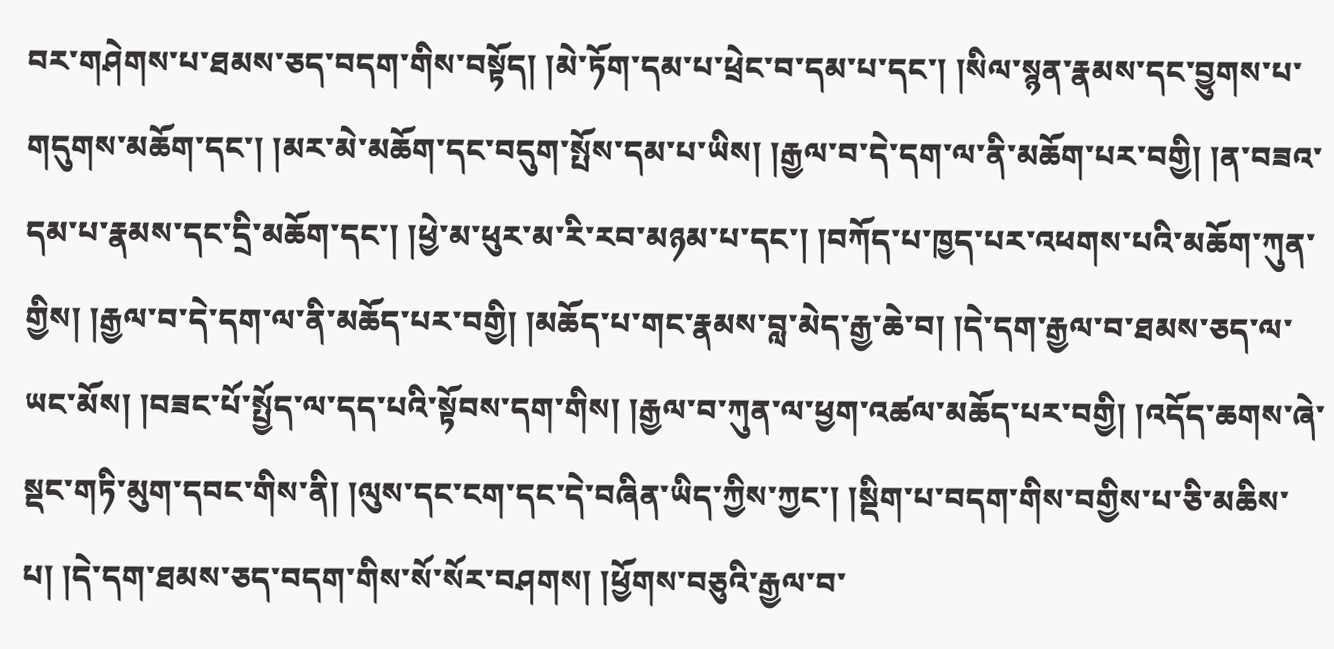བར་གཤེགས་པ་ཐམས་ཅད་བདག་གིས་བསྟོད། །མེ་ཏོག་དམ་པ་ཕྲེང་བ་དམ་པ་དང་། །སིལ་སྙན་རྣམས་དང་བྱུགས་པ་གདུགས་མཆོག་དང་། །མར་མེ་མཆོག་དང་བདུག་སྤོས་དམ་པ་ཡིས། །རྒྱལ་བ་དེ་དག་ལ་ནི་མཆོག་པར་བགྱི། །ན་བཟའ་དམ་པ་རྣམས་དང་དྲི་མཆོག་དང་། །ཕྱེ་མ་ཕུར་མ་རི་རབ་མཉམ་པ་དང་། །བཀོད་པ་ཁྱད་པར་འཕགས་པའི་མཆོག་ཀུན་གྱིས། །རྒྱལ་བ་དེ་དག་ལ་ནི་མཆོད་པར་བགྱི། །མཆོད་པ་གང་རྣམས་བླ་མེད་རྒྱ་ཆེ་བ། །དེ་དག་རྒྱལ་བ་ཐམས་ཅད་ལ་ཡང་མོས། །བཟང་པོ་སྤྱོད་ལ་དད་པའི་སྟོབས་དག་གིས། །རྒྱལ་བ་ཀུན་ལ་ཕྱག་འཚལ་མཆོད་པར་བགྱི། །འདོད་ཆགས་ཞེ་སྡང་གཏི་མུག་དབང་གིས་ནི། །ལུས་དང་ངག་དང་དེ་བཞིན་ཡིད་ཀྱིས་ཀྱང་། །སྡིག་པ་བདག་གིས་བགྱིས་པ་ཅི་མཆིས་པ། །དེ་དག་ཐམས་ཅད་བདག་གིས་སོ་སོར་བཤགས། །ཕྱོགས་བཅུའི་རྒྱལ་བ་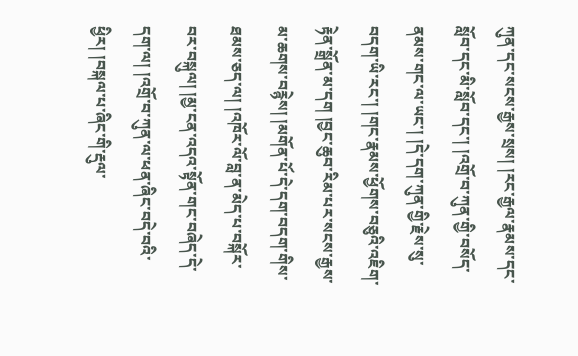ཀུན་དང་སངས་རྒྱས་སྲས། །རང་རྒྱལ་རྣམས་དང་སློབ་དང་མི་སློབ་དང་། །འགྲོ་བ་ཀུན་གྱི་བསོད་ནམས་གང་ལ་ཡང་། །དེ་དག་ཀུན་གྱི་རྗེས་སུ་བདག་ཡི་རང་། །གང་རྣམས་ཕྱོགས་བཅུའི་འཇིག་རྟེན་སྒྲོན་མ་དག །བྱང་ཆུབ་རིམ་པར་སངས་རྒྱས་མ་ཆགས་བརྙེས། །མགོན་པོ་དེ་དག་བདག་གིས་ཐམས་ཅད་ལ། །འཁོར་ལོ་བླ་ན་མེད་པ་བསྐོར་བར་བསྐུལ། །མྱ་ངན་འདའ་སྟོན་གང་བཞེད་དེ་དག་ལ། །འགྲོ་བ་ཀུན་ལ་ཕན་ཞིང་བདེ་བའི་ཕྱིར། །བསྐལ་པ་ཞིང་གི་རྡུལ་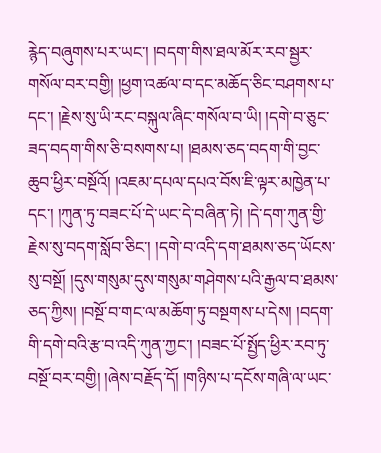རྙེད་བཞུགས་པར་ཡང་། །བདག་གིས་ཐལ་མོར་རབ་སྦྱར་གསོལ་བར་བགྱི། །ཕྱག་འཚལ་བ་དང་མཆོད་ཅིང་བཤགས་པ་དང་། །རྗེས་སུ་ཡི་རང་བསྐུལ་ཞིང་གསོལ་བ་ཡི། །དགེ་བ་ཅུང་ཟད་བདག་གིས་ཅི་བསགས་པ། །ཐམས་ཅད་བདག་གི་བྱང་ཆུབ་ཕྱིར་བསྔོའོ། །འཇམ་དཔལ་དཔའ་བོས་ཇི་ལྟར་མཁྱེན་པ་དང་། །ཀུན་ཏུ་བཟང་པོ་དེ་ཡང་དེ་བཞིན་ཏེ། །དེ་དག་ཀུན་གྱི་རྗེས་སུ་བདག་སློབ་ཅིང་། །དགེ་བ་འདི་དག་ཐམས་ཅད་ཡོངས་སུ་བསྔོ། །དུས་གསུམ་དུས་གསུམ་གཤེགས་པའི་རྒྱལ་བ་ཐམས་ཅད་ཀྱིས། །བསྔོ་བ་གང་ལ་མཆོག་ཏུ་བསྔགས་པ་དེས། །བདག་གི་དགེ་བའི་རྩ་བ་འདི་ཀུན་ཀྱང་། །བཟང་པོ་སྤྱོད་ཕྱིར་རབ་ཏུ་བསྔོ་བར་བགྱི། །ཞེས་བརྗོད་དོ། །གཉིས་པ་དངོས་གཞི་ལ་ཡང་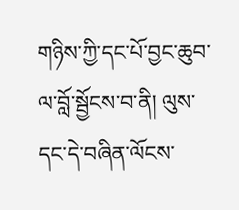གཉིས་ཀྱི་དང་པོ་བྱང་ཆུབ་ལ་བློ་སྦྱོངས་བ་ནི། ལུས་དང་དེ་བཞིན་ལོངས་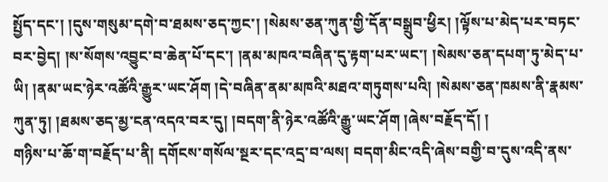སྤྱོད་དང་། །དུས་གསུམ་དགེ་བ་ཐམས་ཅད་ཀྱང་། །སེམས་ཅན་ཀུན་གྱི་དོན་བསྒྲུབ་ཕྱིར། །ལྟོས་པ་མེད་པར་བཏང་བར་བྱེད། །ས་སོགས་འབྱུང་བ་ཆེན་པོ་དང་། །ནམ་མཁའ་བཞིན་དུ་རྟག་པར་ཡང་། །སེམས་ཅན་དཔག་ཏུ་མེད་པ་ཡི། །ནམ་ཡང་ཉེར་འཚོའི་རྒྱུར་ཡང་ཤོག །དེ་བཞིན་ནམ་མཁའི་མཐའ་གཏུགས་པའི། །སེམས་ཅན་ཁམས་ནི་རྣམས་ཀུན་ཏུ། །ཐམས་ཅད་མྱ་ངན་འདའ་བར་དུ། །བདག་ནི་ཉེར་འཚོའི་རྒྱུ་ཡང་ཤོག །ཞེས་བརྗོད་དོ། །
གཉིས་པ་ཆོ་ག་བརྗོད་པ་ནི། དགོངས་གསོལ་སྔར་དང་འདྲ་བ་ལས། བདག་མིང་འདི་ཞེས་བགྱི་བ་དུས་འདི་ནས་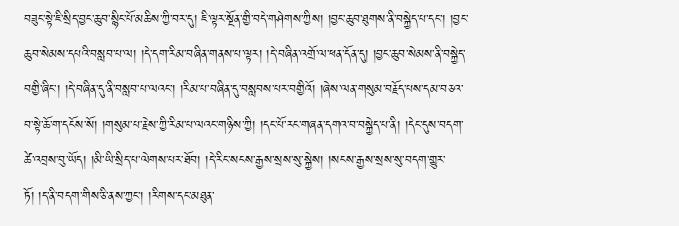བཟུང་སྟེ་ཇི་སྲིད་བྱང་ཆུབ་སྙིང་པོ་མཆིས་ཀྱི་བར་དུ། ཇི་ལྟར་སྔོན་གྱི་བདེ་གཤེགས་ཀྱིས། །བྱང་ཆུབ་ཐུགས་ནི་བསྐྱེད་པ་དང་། །བྱང་ཆུབ་སེམས་དཔའི་བསླབ་པ་ལ། །དེ་དག་རིམ་བཞིན་གནས་པ་ལྟར། །དེ་བཞིན་འགྲོ་ལ་ཕན་དོན་དུ། །བྱང་ཆུབ་སེམས་ནི་བསྐྱེད་བགྱི་ཞིང་། །དེ་བཞིན་དུ་ནི་བསླབ་པ་ལའང་། །རིམ་པ་བཞིན་དུ་བསླབས་པར་བགྱིའོ། །ཞེས་ལན་གསུམ་བརྗོད་པས་དམ་བཅའ་བ་སྟེ་ཆོ་ག་དངོས་སོ། །གསུམ་པ་རྗེས་ཀྱི་རིམ་པ་ལའང་གཉིས་ཀྱི། །དང་པོ་རང་གཞན་དགའ་བ་བསྐྱེད་པ་ནི། །དེང་དུས་བདག་ཚེ་འབྲས་བུ་ཡོད། །མི་ཡི་སྲིད་པ་ལེགས་པར་ཐོབ། །དེ་རིང་སངས་རྒྱས་སྲས་སུ་སྐྱེས། །སངས་རྒྱས་སྲས་སུ་བདག་གྱུར་ཏོ། །ད་ནི་བདག་གིས་ཅི་ནས་ཀྱང་། །རིགས་དང་མཐུན་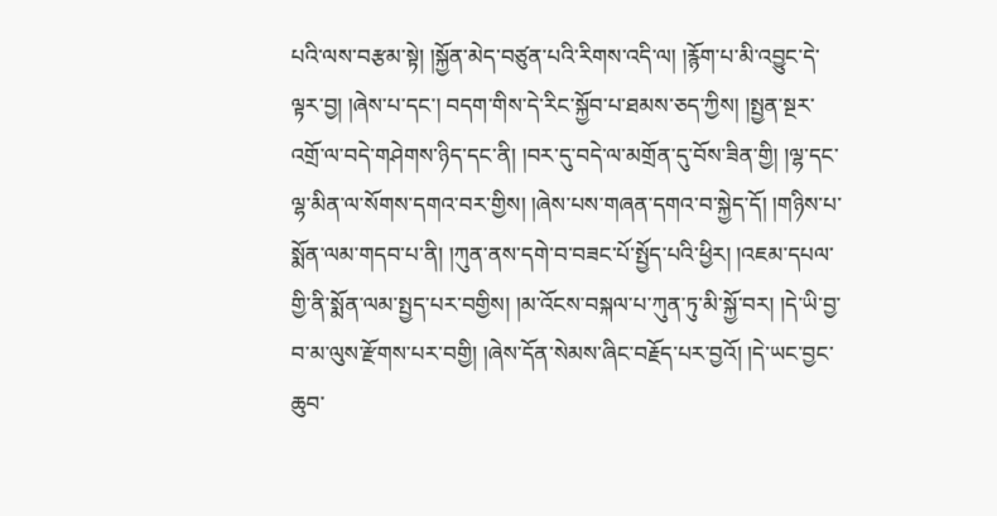པའི་ལས་བརྩམ་སྟེ། །སྐྱོན་མེད་བཙུན་པའི་རིགས་འདི་ལ། །རྙོག་པ་མི་འབྱུང་དེ་ལྟར་བྱ། །ཞེས་པ་དང་། བདག་གིས་དེ་རིང་སྐྱོབ་པ་ཐམས་ཅད་ཀྱིས། །སྤྱན་སྔར་འགྲོ་ལ་བདེ་གཤེགས་ཉིད་དང་ནི། །བར་དུ་བདེ་ལ་མགྲོན་དུ་བོས་ཟིན་གྱི། །ལྷ་དང་ལྷ་མིན་ལ་སོགས་དགའ་བར་གྱིས། །ཞེས་པས་གཞན་དགའ་བ་སྐྱེད་དོ། །གཉིས་པ་སྨོན་ལམ་གདབ་པ་ནི། །ཀུན་ནས་དགེ་བ་བཟང་པོ་སྤྱོད་པའི་ཕྱིར། །འཇམ་དཔལ་གྱི་ནི་སྨོན་ལམ་སྤྱད་པར་བགྱིས། །མ་འོངས་བསྐལ་པ་ཀུན་ཏུ་མི་སྐྱོ་བར། །དེ་ཡི་བྱ་བ་མ་ལུས་རྫོགས་པར་བགྱི། །ཞེས་དོན་སེམས་ཞིང་བརྗོད་པར་བྱའོ། །དེ་ཡང་བྱང་ཆུབ་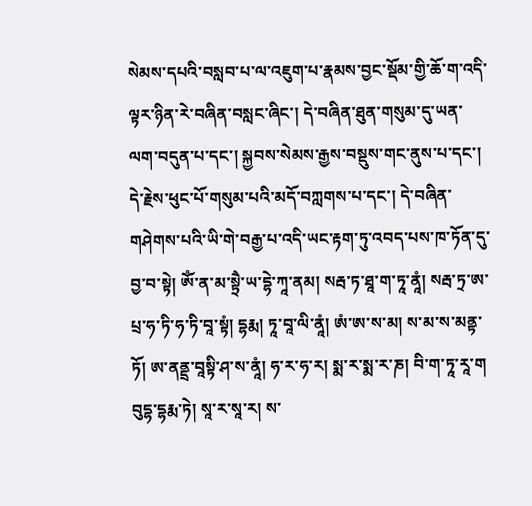སེམས་དཔའི་བསླབ་པ་ལ་འཇུག་པ་རྣམས་བྱང་སྡོམ་གྱི་ཆོ་ག་འདི་ལྟར་ཉིན་རེ་བཞིན་བསླང་ཞིང་། དེ་བཞིན་ཐུན་གསུམ་དུ་ཡན་ལག་བདུན་པ་དང་། སྐྱབས་སེམས་རྒྱས་བསྡུས་གང་ནུས་པ་དང་། དེ་རྗེས་ཕུང་པོ་གསུམ་པའི་མདོ་བཀླགས་པ་དང་། དེ་བཞིན་གཤེགས་པའི་ཡི་གེ་བརྒྱ་པ་འདི་ཡང་རྟག་ཏུ་འབད་པས་ཁ་ཏོན་དུ་བྱ་བ་སྟེ། ཨོཾ་ན་མ་སྟྲཻ་ཡ་དྷེ་ཀཱ་ནམ། སརྦ་ཏ་ཐཱ་ག་ཏཱ་ནཱཾ། སརྦ་ཏྲ་ཨ་པྲ་ཧ་ཏི་ཧ་ཏི་བཱ་སྟཾ། དྷརྨ། ཏཱ་བཱ་ལི་ནཱཾ། ཨཾ་ཨ་ས་མ། ས་མ་ས་མནྟ་ཏོ། ཨ་ནནྡྲ་བཱསྟི་ཤ་ས་ནཱཾ། ཧ་ར་ཧ་ར། སྨ་ར་སྨ་ར་ཎ། བི་ག་ཏཱ་རཱ་ག བུདྷ་དྷརྨ་ཏེ། སཱ་ར་སཱ་ར། ས་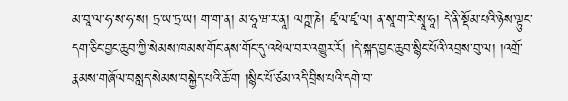མ་བཱ་ལ་ཧ་ས་ཧ་ས། ཏྲ་ཡ་ཏྲ་ཡ། ག་ག་ན། མ་ཧཱ་ཝ་ར་ནཱ། ལཀྵ་ཎེ། ཛྭ་ལ་ཛྭ་ལ། ན་སཱ་ག་རེ་སྭཱ་ཧཱ། དེ་ནི་སྡོམ་པའི་ཉེས་ལྟུང་དག་ཅིང་བྱང་ཆུབ་ཀྱི་སེམས་ཁམས་གོང་ནས་གོང་དུ་འཕེལ་བར་འགྱུར་རོ། །དེ་སྐད་བྱང་ཆུབ་སྙིང་པོའི་འབྲས་བུ་ལ། །འགྲོ་རྣམས་གཞོལ་བསླད་སེམས་བསྐྱེད་པའི་ཆོ་ག །སྙིང་པོ་ཙམ་འདི་བྲིས་པའི་དགེ་བ་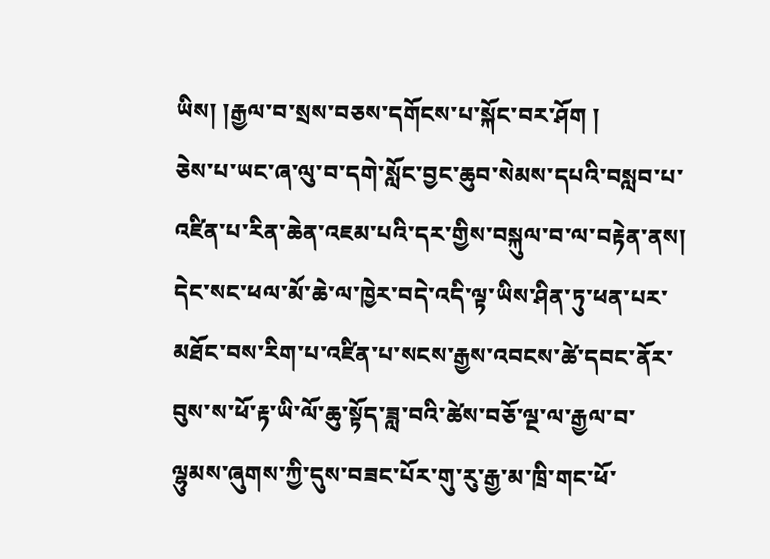ཡིས། །རྒྱལ་བ་སྲས་བཅས་དགོངས་པ་སྐོང་བར་ཤོག །
ཅེས་པ་ཡང་ཞ་ལུ་བ་དགེ་སློང་བྱང་ཆུབ་སེམས་དཔའི་བསླབ་པ་འཛིན་པ་རིན་ཆེན་འཇམ་པའི་དར་གྱིས་བསྐུལ་བ་ལ་བརྟེན་ནས། དེང་སང་ཕལ་མོ་ཆེ་ལ་ཁྱེར་བདེ་འདི་ལྟ་ཡིས་ཤིན་ཏུ་ཕན་པར་མཐོང་བས་རིག་པ་འཛིན་པ་སངས་རྒྱས་འབངས་ཚེ་དབང་ནོར་བུས་ས་ཕོ་རྟ་ཡི་ལོ་ཆུ་སྟོད་ཟླ་བའི་ཚེས་བཅོ་ལྔ་ལ་རྒྱལ་བ་ལྷུམས་ཞུགས་ཀྱི་དུས་བཟང་པོར་གུ་རུ་རྒྱ་མ་ཁྲི་གང་ཕོ་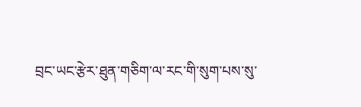བྲང་ཡང་རྩེར་ཐུན་གཅིག་ལ་རང་གི་སུག་པས་སུ་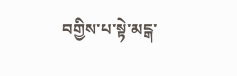བགྱིས་པ་སྟེ་མངྒ་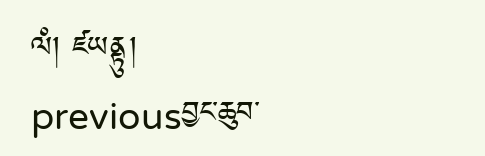ལཾ། ཛཡནྟུ།
previousབྱང་ཆུབ་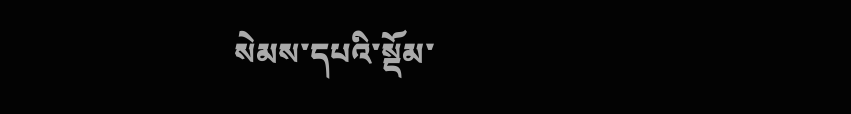སེམས་དཔའི་སྡོམ་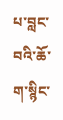པ་བླང་བའི་ཆོ་ག་སྙིང་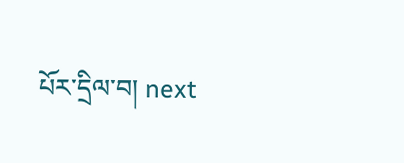པོར་དྲིལ་བ། next